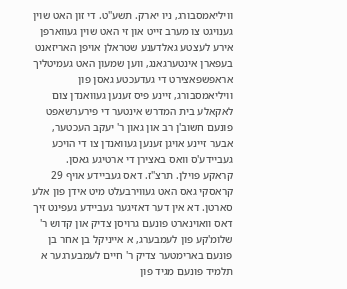וויליאמסבורג, ניו יארק. תשע''ט. די זון האט שוין גענויגט צו מערב זייט און זי האט שוין געווארפן אירע לעצטע גאלדענע שטראלן אויפן האריזאנט בעפארן אינטערגאנג, ווען שמעון האט געמיטליך אראפשפאצירט די געדעכטע גאסן פון וויליאמסבורג, זיינע פיס זענען געוואנדן צום לאקאלע בית המדרש אינטער די פירערשאפט פונעם חשוב'ן רב און גאון ר' יעקב העכטער, אבער זיינע אויגן זענען געוואנדן צו די הויכע געביידע'ס וואס באצירן די ארטיגע גאסן.
קראקע פוילן. תרצ''ז. דאס געביידע אויף 29 קראסקי גאס האט געווירבעלט מיט אידן פון אלע סארטן. דא אין דער דאזיגער געביידע געפינט זיך דאס וואוינארט פונעם גרויסן צדיק און קדוש ר' שלומ'קע פון לעמבערג, א אייניקל בן אחר בן פונעם בארימטער צדיק ר' חיים לעמבערגער א תלמיד פונעם מגיד פון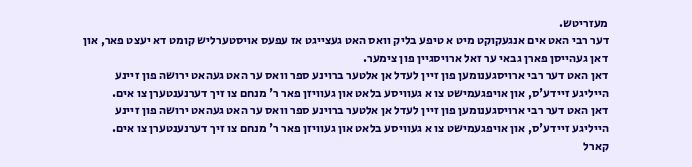מעזריטש.
דער רבי האט אים אנגעקוקט מיט א טיפע בליק וואס האט געצייגט אז עפעס אויסטערליש קומט דא יעצט פאר, און דאן געהייסן פארן גבאי ער זאל ארויסגיין פון צימער.
דאן האט דער רבי ארויסגענומען פון זיין לעדל אן אלטער ברוינע ספר וואס ער האט געהאט ירושה פון זיינע הייליגע זיידע'ס, און אויפגעמישט צו א געוויסע בלאט און געוויזן פאר ר' מנחם צו זיך דערנענטערן צו אים.
דאן האט דער רבי ארויסגענומען פון זיין לעדל אן אלטער ברוינע ספר וואס ער האט געהאט ירושה פון זיינע הייליגע זיידע'ס, און אויפגעמישט צו א געוויסע בלאט און געוויזן פאר ר' מנחם צו זיך דערנענטערן צו אים.
קארל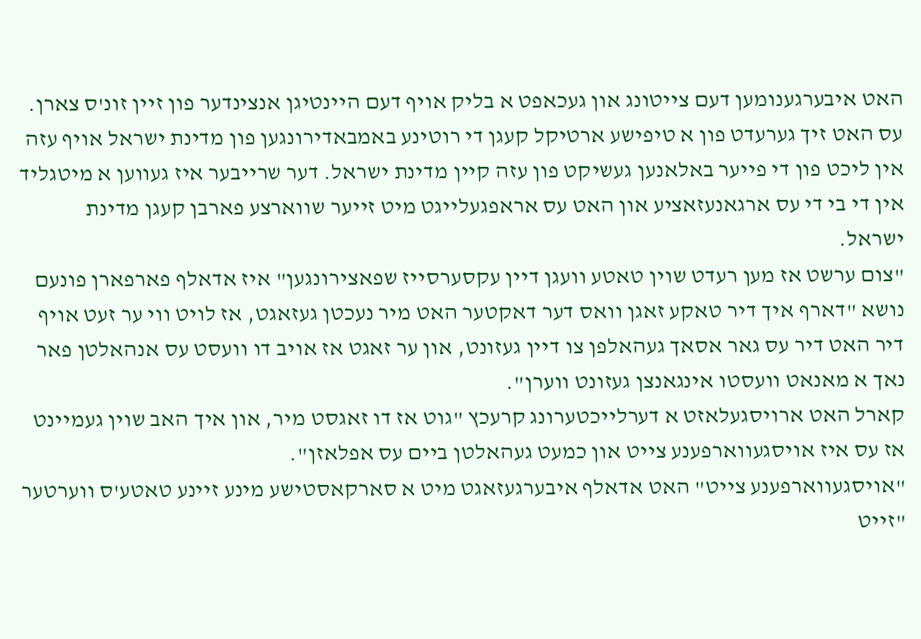האט איבערגענומען דעם צייטונג און געכאפט א בליק אויף דעם היינטיגן אנצינדער פון זיין זונ'ס צארן. עס האט זיך גערעדט פון א טיפישע ארטיקל קעגן די רוטינע באמבאדירונגען פון מדינת ישראל אויף עזה אין ליכט פון די פייער באלאנען געשיקט פון עזה קיין מדינת ישראל. דער שרייבער איז געווען א מיטגליד אין די בי די עס ארגאנעזאציע און האט עס אראפגעלייגט מיט זייער שווארצע פארבן קעגן מדינת ישראל.
"צום ערשט אז מען רעדט שוין טאטע וועגן דיין עקסערסייז שפאצירונגען" איז אדאלף פארפארן פונעם נושא "דארף איך דיר טאקע זאגן וואס דער דאקטער האט מיר נעכטן געזאגט, אז לויט ווי ער זעט אויף דיר האט דיר עס גאר אסאך געהאלפן צו דיין געזונט, און ער זאגט אז אויב דו וועסט עס אנהאלטן פאר נאך א מאנאט וועסטו אינגאנצן געזונט ווערן".
קארל האט ארויסגעלאזט א דערלייכטערונג קרעכץ "גוט אז דו זאגסט מיר, און איך האב שוין געמיינט אז עס איז אויסגעווארפענע צייט און כמעט געהאלטן ביים עס אפלאזן".
"אויסגעווארפענע צייט" האט אדאלף איבערגעזאגט מיט א סארקאסטישע מינע זיינע טאטע'ס ווערטער "זייט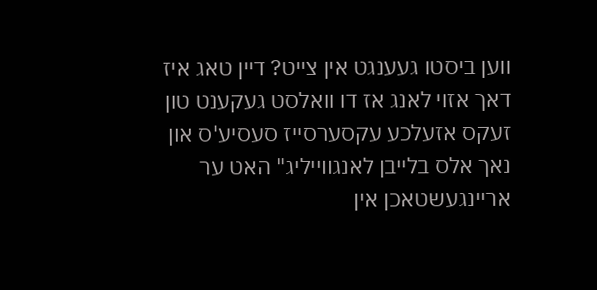ווען ביסטו געענגט אין צייט? דיין טאג איז דאך אזוי לאנג אז דו וואלסט געקענט טון זעקס אזעלכע עקסערסייז סעסיע'ס און נאך אלס בלייבן לאנגווייליג" האט ער אריינגעשטאכן אין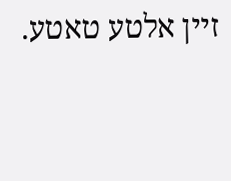זיין אלטע טאטע.